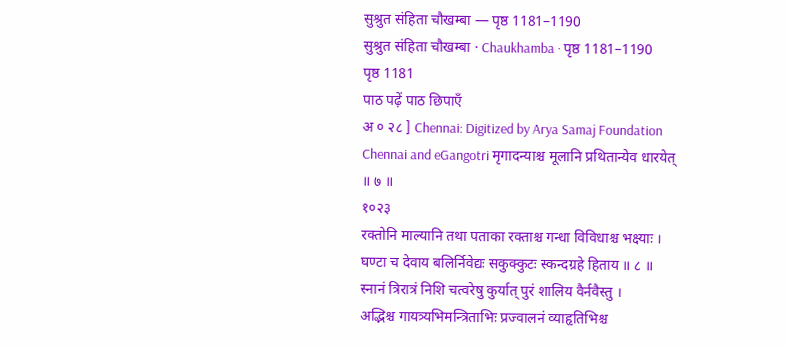सुश्रुत संहिता चौखम्बा — पृष्ठ 1181–1190
सुश्रुत संहिता चौखम्बा · Chaukhamba · पृष्ठ 1181–1190
पृष्ठ 1181
पाठ पढ़ें पाठ छिपाएँ
अ ० २८ ] Chennai: Digitized by Arya Samaj Foundation Chennai and eGangotri मृगादन्याश्च मूलानि प्रथितान्येव धारयेत् ॥ ७ ॥
१०२३
रक्तोनि माल्यानि तथा पताका रक्ताश्च गन्धा विविधाश्च भक्ष्याः ।
घण्टा च देवाय बलिर्निवेद्यः सकुक्कुटः स्कन्दग्रहे हिताय ॥ ८ ॥
स्नानं त्रिरात्रं निशि चत्वरेषु कुर्यात् पुरं शालिय वैर्नवैस्तु ।
अद्भिश्च गायत्र्यभिमन्त्रिताभिः प्रज्वालनं व्याहृतिभिश्च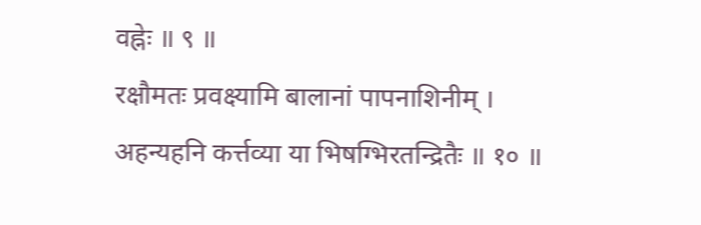वह्नेः ॥ ९ ॥
रक्षौमतः प्रवक्ष्यामि बालानां पापनाशिनीम् ।
अहन्यहनि कर्त्तव्या या भिषग्भिरतन्द्रितैः ॥ १० ॥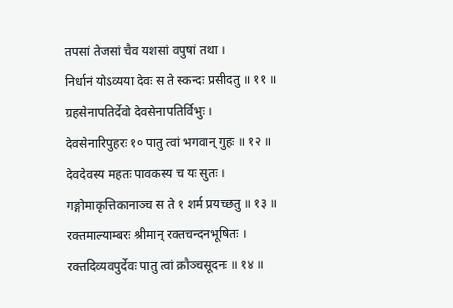तपसां तेजसां चैव यशसां वपुषां तथा ।
निर्धानं योऽव्यया देवः स ते स्कन्दः प्रसीदतु ॥ ११ ॥
ग्रहसेनापतिर्देवो देवसेनापतिर्विभुः ।
देवसेनारिपुहरः १० पातु त्वां भगवान् गुहः ॥ १२ ॥
देवदेवस्य महतः पावकस्य च यः सुतः ।
गङ्गोमाकृत्तिकानाञ्च स ते १ शर्म प्रयच्छतु ॥ १३ ॥
रक्तमाल्याम्बरः श्रीमान् रक्तचन्दनभूषितः ।
रक्तदिव्यवपुर्देवः पातु त्वां क्रौञ्चसूदनः ॥ १४ ॥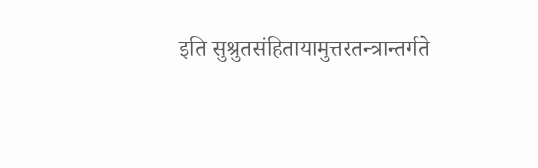इति सुश्रुतसंहितायामुत्तरतन्त्रान्तर्गते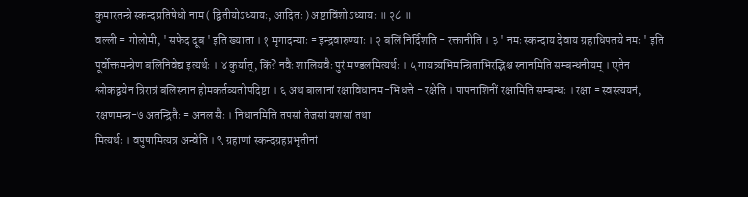कुमारतन्त्रे स्कन्दप्रतिषेधो नाम ( द्वितीयोऽध्यायः, आदितः ) अष्टाविंशोऽध्यायः ॥ २८ ॥
वल्ली = गोलोमी, ' सफेद दूब ' इति ख्याता । १ मृगादन्याः = इन्द्रवारुण्याः । २ बलिं निर्दिशति - रक्तानीति । ३ ' नमः स्कन्दाय देवाय ग्रहाधिपतये नमः ' इति पूर्वोक्तमन्त्रेण बलिनिवेद्य इत्यर्थः । ४ कुर्यात्, किं? नवैः शालियवैः पुरं मण्डलमित्यर्थः । ५ गायत्र्यभिमन्त्रिताभिरद्भिश्च स्नानमिति सम्बन्धनीयम् । एतेन
श्लोकद्वयेन त्रिरात्रं बलिस्नान होमकर्तव्यतोपदिष्टा । ६ अथ बालानां रक्षाविधानम-भिधत्ते - रक्षेति । पापनाशिनीं रक्षामिति सम्बन्धः । रक्षा = स्वस्त्ययनं, रक्षणमन्त्र-७ अतन्द्रितैः = अनल सैः । निधानमिति तपसां तेजसां यशसां तथा
मित्यर्थः । वपुषामित्यत्र अन्वेति । ९ ग्रहाणां स्कन्दग्रहप्रभृतीनां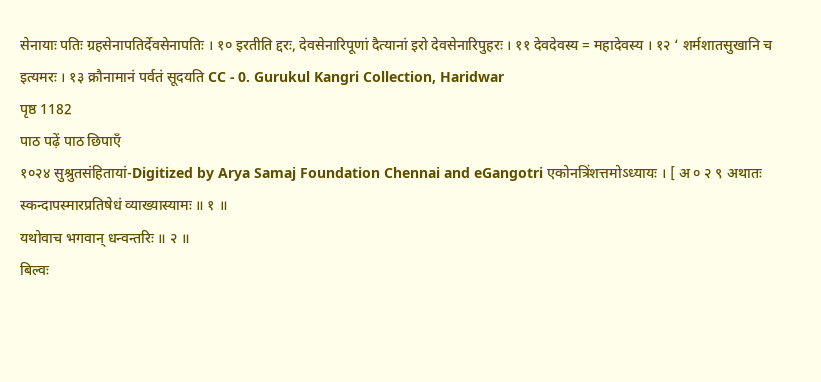सेनायाः पतिः ग्रहसेनापतिर्देवसेनापतिः । १० इरतीति द्दरः, देवसेनारिपूणां दैत्यानां इरो देवसेनारिपुहरः । ११ देवदेवस्य = महादेवस्य । १२ ‘ शर्मशातसुखानि च इत्यमरः । १३ क्रौनामानं पर्वतं सूदयति CC - 0. Gurukul Kangri Collection, Haridwar
पृष्ठ 1182
पाठ पढ़ें पाठ छिपाएँ
१०२४ सुश्रुतसंहितायां-Digitized by Arya Samaj Foundation Chennai and eGangotri एकोनत्रिंशत्तमोऽध्यायः । [ अ ० २ ९ अथातः स्कन्दापस्मारप्रतिषेधं व्याख्यास्यामः ॥ १ ॥
यथोवाच भगवान् धन्वन्तरिः ॥ २ ॥
बिल्वः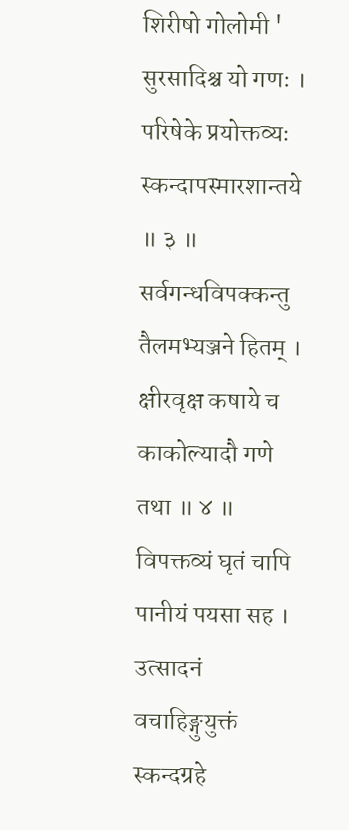शिरीषो गोलोमी ' सुरसादिश्च यो गणः ।
परिषेके प्रयोक्तव्यः स्कन्दापस्मारशान्तये ॥ ३ ॥
सर्वगन्धविपक्कन्तु तैलमभ्यञ्जने हितम् ।
क्षीरवृक्ष कषाये च काकोल्यादौ गणे तथा ॥ ४ ॥
विपक्तव्यं घृतं चापि पानीयं पयसा सह ।
उत्सादनं वचाहिङ्गुयुक्तं स्कन्दग्रहे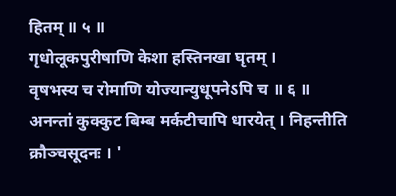हितम् ॥ ५ ॥
गृधोलूकपुरीषाणि केशा हस्तिनखा घृतम् ।
वृषभस्य च रोमाणि योज्यान्युधूपनेऽपि च ॥ ६ ॥
अनन्तां कुक्कुट बिम्ब मर्कटीचापि धारयेत् । निहन्तीति क्रौञ्चसूदनः । '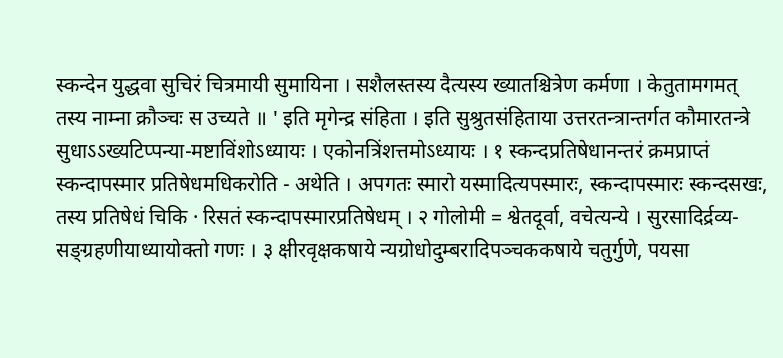स्कन्देन युद्धवा सुचिरं चित्रमायी सुमायिना । सशैलस्तस्य दैत्यस्य ख्यातश्चित्रेण कर्मणा । केतुतामगमत् तस्य नाम्ना क्रौञ्चः स उच्यते ॥ ' इति मृगेन्द्र संहिता । इति सुश्रुतसंहिताया उत्तरतन्त्रान्तर्गत कौमारतन्त्रे सुधाऽऽख्यटिप्पन्या-मष्टाविंशोऽध्यायः । एकोनत्रिंशत्तमोऽध्यायः । १ स्कन्दप्रतिषेधानन्तरं क्रमप्राप्तं स्कन्दापस्मार प्रतिषेधमधिकरोति - अथेति । अपगतः स्मारो यस्मादित्यपस्मारः, स्कन्दापस्मारः स्कन्दसखः, तस्य प्रतिषेधं चिकि · रिसतं स्कन्दापस्मारप्रतिषेधम् । २ गोलोमी = श्वेतदूर्वा, वचेत्यन्ये । सुरसादिर्द्रव्य-सङ्ग्रहणीयाध्यायोक्तो गणः । ३ क्षीरवृक्षकषाये न्यग्रोधोदुम्बरादिपञ्चककषाये चतुर्गुणे, पयसा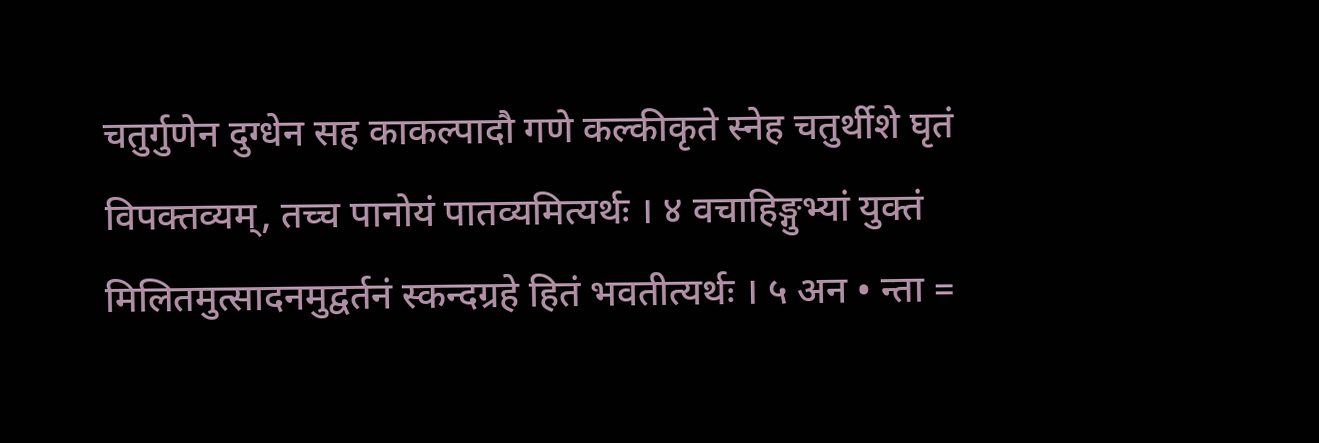चतुर्गुणेन दुग्धेन सह काकल्पादौ गणे कल्कीकृते स्नेह चतुर्थीशे घृतं विपक्तव्यम्, तच्च पानोयं पातव्यमित्यर्थः । ४ वचाहिङ्गुभ्यां युक्तं मिलितमुत्सादनमुद्वर्तनं स्कन्दग्रहे हितं भवतीत्यर्थः । ५ अन • न्ता =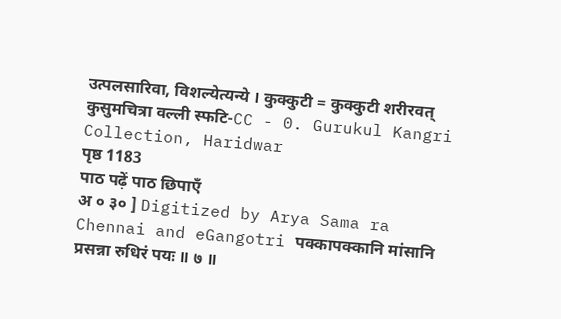उत्पलसारिवा, विशल्येत्यन्ये । कुक्कुटी = कुक्कुटी शरीरवत् कुसुमचित्रा वल्ली स्फटि-CC - 0. Gurukul Kangri Collection, Haridwar
पृष्ठ 1183
पाठ पढ़ें पाठ छिपाएँ
अ ० ३० ] Digitized by Arya Sama ra Chennai and eGangotri पक्कापक्कानि मांसानि प्रसन्ना रुधिरं पयः ॥ ७ ॥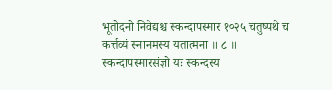भूतोदनो निवेद्यश्च स्कन्दापस्मार १०२५ चतुष्पथे च कर्त्तव्यं स्नानमस्य यतात्मना ॥ ८ ॥
स्कन्दापस्मारसंज्ञो यः स्कन्दस्य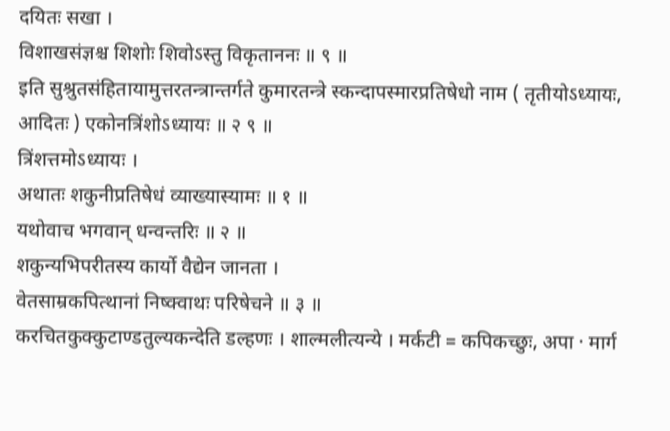दयितः सखा ।
विशाखसंज्ञश्च शिशोः शिवोऽस्तु विकृताननः ॥ ९ ॥
इति सुश्रुतसंहितायामुत्तरतन्त्रान्तर्गते कुमारतन्त्रे स्कन्दापस्मारप्रतिषेधो नाम ( तृतीयोऽध्यायः, आदितः ) एकोनत्रिंशोऽध्यायः ॥ २ ९ ॥
त्रिंशत्तमोऽध्यायः ।
अथातः शकुनीप्रतिषेधं व्याख्यास्यामः ॥ १ ॥
यथोवाच भगवान् धन्वन्तरिः ॥ २ ॥
शकुन्यभिपरीतस्य कार्यो वैद्येन जानता ।
वेतसाम्रकपित्थानां निष्क्वाथः परिषेचने ॥ ३ ॥
करचितकुक्कुटाण्डतुल्यकन्देति डल्हणः । शाल्मलीत्यन्ये । मर्कटी = कपिकच्छुः, अपा · मार्ग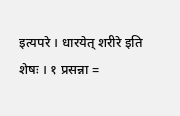इत्यपरे । धारयेत् शरीरे इति शेषः । १ प्रसन्ना =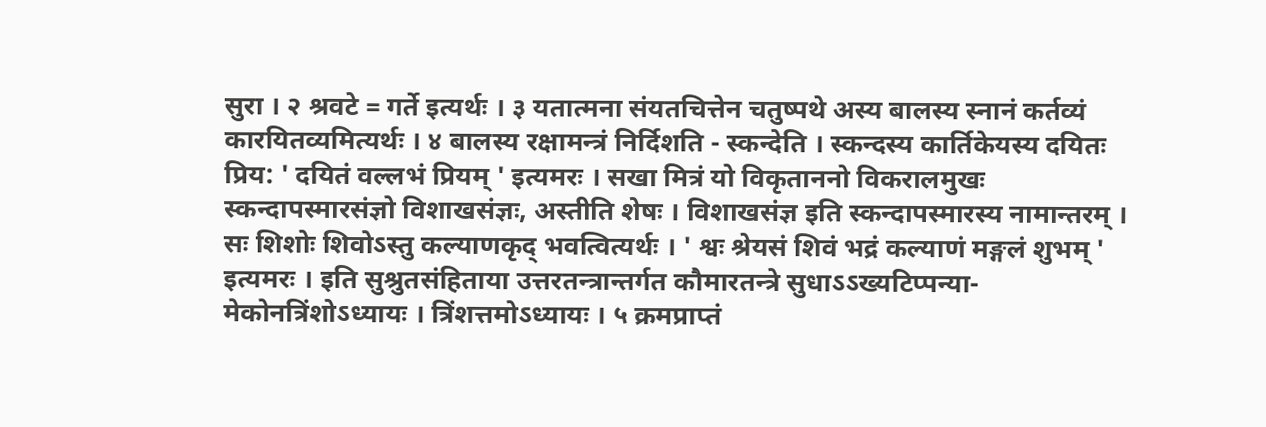सुरा । २ श्रवटे = गर्ते इत्यर्थः । ३ यतात्मना संयतचित्तेन चतुष्पथे अस्य बालस्य स्नानं कर्तव्यं कारयितव्यमित्यर्थः । ४ बालस्य रक्षामन्त्रं निर्दिशति - स्कन्देति । स्कन्दस्य कार्तिकेयस्य दयितः प्रिय: ' दयितं वल्लभं प्रियम् ' इत्यमरः । सखा मित्रं यो विकृताननो विकरालमुखः स्कन्दापस्मारसंज्ञो विशाखसंज्ञः, अस्तीति शेषः । विशाखसंज्ञ इति स्कन्दापस्मारस्य नामान्तरम् । सः शिशोः शिवोऽस्तु कल्याणकृद् भवत्वित्यर्थः । ' श्वः श्रेयसं शिवं भद्रं कल्याणं मङ्गलं शुभम् ' इत्यमरः । इति सुश्रुतसंहिताया उत्तरतन्त्रान्तर्गत कौमारतन्त्रे सुधाऽऽख्यटिप्पन्या-मेकोनत्रिंशोऽध्यायः । त्रिंशत्तमोऽध्यायः । ५ क्रमप्राप्तं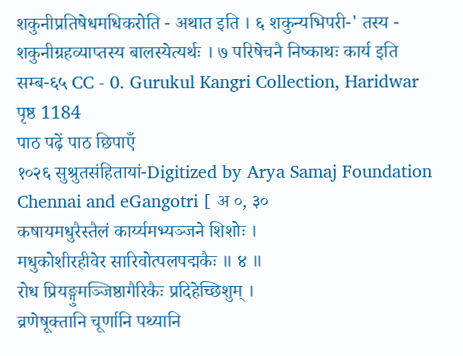शकुनीप्रतिषेधमधिकरोति - अथात इति । ६ शकुन्यभिपरी-' तस्य - शकुनीग्रहव्याप्तस्य बालस्येत्यर्थः । ७ परिषेचनै निष्काथः कार्य इति सम्ब-६५ CC - 0. Gurukul Kangri Collection, Haridwar
पृष्ठ 1184
पाठ पढ़ें पाठ छिपाएँ
१०२६ सुश्रुतसंहितायां-Digitized by Arya Samaj Foundation Chennai and eGangotri [ अ ०, ३०
कषायमधुरैस्तैलं कार्य्यमभ्यञ्जने शिशोः ।
मधुकोशीरहीवेर सारिवोत्पलपद्मकैः ॥ ४ ॥
रोध प्रियङ्गुमञ्जिष्ठागैरिकैः प्रदिहेच्छिशुम् ।
व्रणेषूक्तानि चूर्णानि पथ्यानि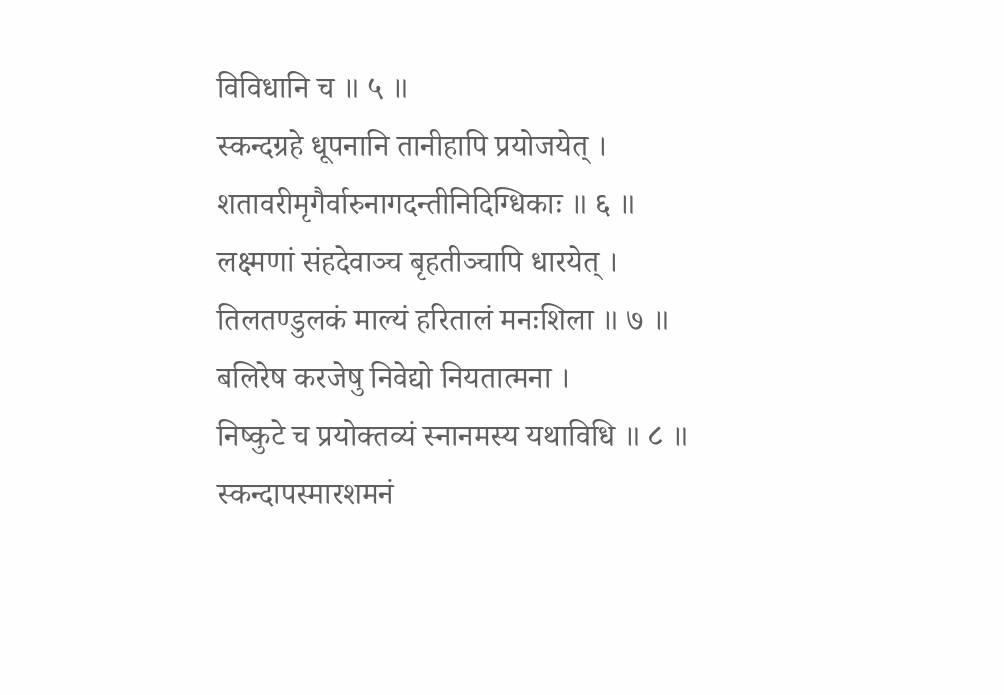विविधानि च ॥ ५ ॥
स्कन्दग्रहे धूपनानि तानीहापि प्रयोजयेत् ।
शतावरीमृगैर्वारुनागदन्तीनिदिग्धिकाः ॥ ६ ॥
लक्ष्मणां संहदेवाञ्च बृहतीञ्चापि धारयेत् ।
तिलतण्डुलकं माल्यं हरितालं मनःशिला ॥ ७ ॥
बलिरेष करजेषु निवेद्यो नियतात्मना ।
निष्कुटे च प्रयोक्तव्यं स्नानमस्य यथाविधि ॥ ८ ॥
स्कन्दापस्मारशमनं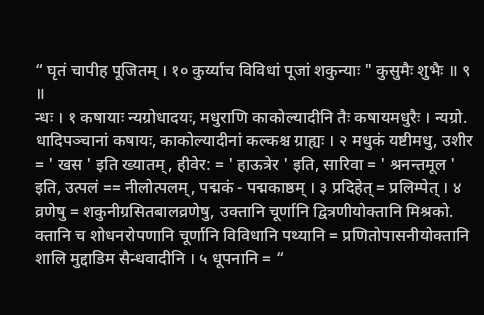“ घृतं चापीह पूजितम् । १० कुर्य्याच विविधां पूजां शकुन्याः " कुसुमैः शुभैः ॥ ९ ॥
न्धः । १ कषायाः न्यग्रोधादयः, मधुराणि काकोल्यादीनि तैः कषायमधुरैः । न्यग्रो. धादिपञ्चानां कषायः, काकोल्यादीनां कल्कश्च ग्राह्यः । २ मधुकं यष्टीमधु, उशीर = ' खस ' इति ख्यातम्, हीवेर: = ' हाऊत्रेर ' इति, सारिवा = ' श्रनन्तमूल ' इति, उत्पलं == नीलोत्पलम्, पद्मकं - पद्मकाष्ठम् । ३ प्रदिहेत् = प्रलिम्पेत् । ४ व्रणेषु = शकुनीग्रसितबालव्रणेषु, उक्तानि चूर्णानि द्वित्रणीयोक्तानि मिश्रको. क्तानि च शोधनरोपणानि चूर्णानि विविधानि पथ्यानि = प्रणितोपासनीयोक्तानि शालि मुद्दाडिम सैन्धवादीनि । ५ धूपनानि = “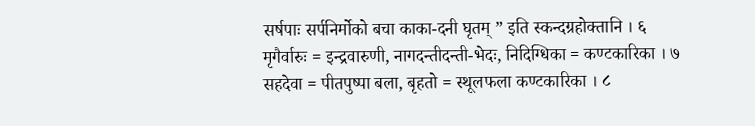सर्षपाः सर्पनिर्मोको बचा काका-दनी घृतम् ” इति स्कन्दग्रहोक्तानि । ६ मृगैर्वारुः = इन्द्रवारुणी, नागदन्तीदन्ती-भेदः, निदिग्धिका = कण्टकारिका । ७ सहदेवा = पीतपुष्पा बला, बृहतो = स्थूलफला कण्टकारिका । ८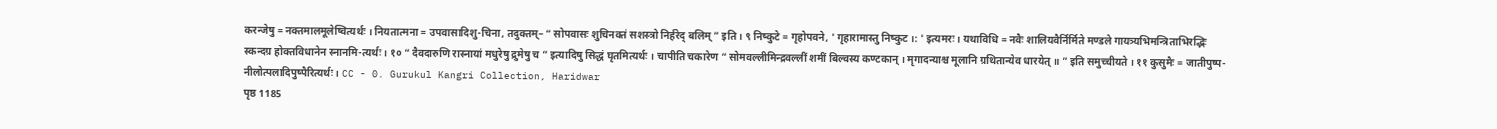करन्जेषु = नक्तमालमूलेष्वित्यर्थः । नियतात्मना = उपवासादिशु-चिना, तदुक्तम्– “ सोपवासः शुचिनक्तं सशस्त्रो निर्हरेद् बलिम् ” इति । ९ निष्कुटे = गृहोपवने, ' गृहारामास्तु निष्कुट ।: ' इत्यमरः । यथाविधि = नवैः शालियवैर्निर्मिते मण्डले गायत्र्यभिमन्त्रिताभिरद्भिः स्कन्दग्र होक्तविधानेन स्नानमि-त्यर्थः । १० “ दैवदारुणि रास्नायां मधुरेषु द्रुमेषु च ” इत्यादिषु सिद्धं घृतमित्यर्थः । चापीति चकारेण “ सोमवल्लीमिन्द्रवल्लीं शमीं बिल्वस्य कण्टकान् । मृगादन्याश्च मूलानि ग्रथितान्येव धारयेत् ॥ ” इति समुच्चीयते । ११ कुसुमैः = जातीपुष्प-नीलोत्पलादिपुष्पैरित्यर्थः । CC - 0. Gurukul Kangri Collection, Haridwar
पृष्ठ 1185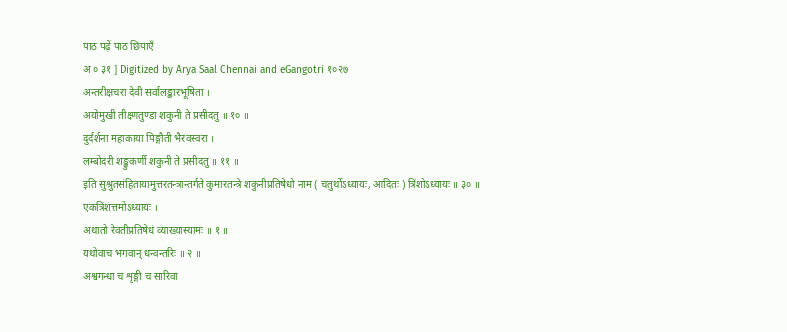पाठ पढ़ें पाठ छिपाएँ
अ ० ३१ ] Digitized by Arya Saal Chennai and eGangotri १०२७
अन्तरीक्षचरा देवी सर्वालङ्कारभूषिता ।
अयोमुखी तीक्ष्णतुण्डा शकुनी ते प्रसीदतु ॥ १० ॥
दुर्दर्शना महाकाया पिङ्गौती भैरवस्वरा ।
लम्बोदरी शङ्कुकर्णी शकुनी ते प्रसीदतु ॥ ११ ॥
इति सुश्रुतसंहितायामुत्तरतन्त्रान्तर्गते कुमारतन्त्रे शकुनीप्रतिषेधो नाम ( चतुर्थोऽध्यायः, आदितः ) त्रिंशोऽध्यायः ॥ ३० ॥
एकत्रिंशत्तमोऽध्यायः ।
अथातो रेवतीप्रतिषेधं व्याख्यास्यामः ॥ १ ॥
यथोवाच भगवान् धन्वन्तरिः ॥ २ ॥
अश्वगन्धा च शृङ्गी च सारिवा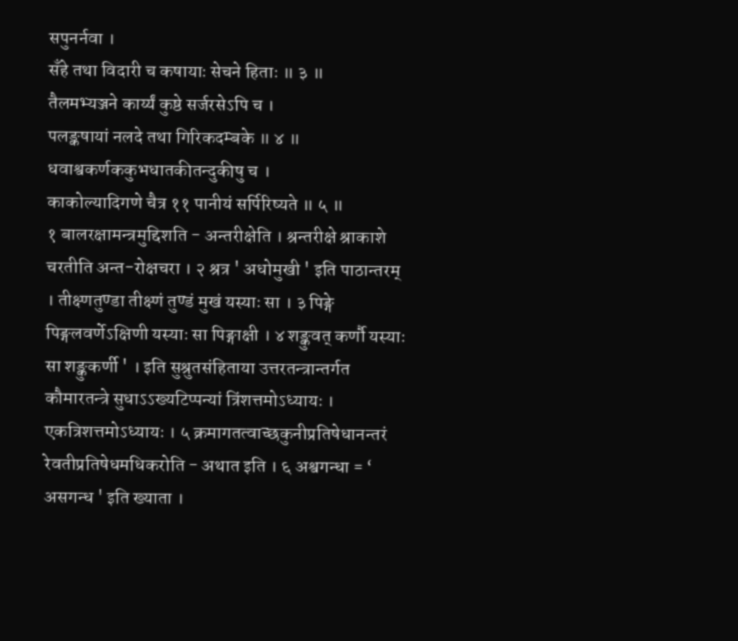सपुनर्नवा ।
सँहे तथा विदारी च कषायाः सेचने हिताः ॥ ३ ॥
तैलमभ्यञ्जने कार्य्यं कुष्ठे सर्जरसेऽपि च ।
पलङ्कषायां नलदे तथा गिरिकदम्बके ॥ ४ ॥
धवाश्वकर्णककुभधातकीतन्दुकीषु च ।
काकोल्यादिगणे चैत्र ११ पानीयं सर्पिरिष्यते ॥ ५ ॥
१ बालरक्षामन्त्रमुद्दिशति - अन्तरीक्षेति । श्रन्तरीक्षे श्राकाशे चरतीति अन्त-रोक्षचरा । २ श्रत्र ' अधोमुखी ' इति पाठान्तरम् । तीक्ष्णतुण्डा तीक्ष्णं तुण्डं मुखं यस्याः सा । ३ पिङ्गे पिङ्गलवर्णेऽक्षिणी यस्याः सा पिङ्गाक्षी । ४ शङ्कुवत् कर्णौ यस्याः सा शङ्कुकर्णी ' । इति सुश्रुतसंहिताया उत्तरतन्त्रान्तर्गत कौमारतन्त्रे सुधाऽऽख्यटिप्पन्यां त्रिंशत्तमोऽध्यायः । एकत्रिशत्तमोऽध्यायः । ५ क्रमागतत्वाच्छकुनीप्रतिषेधानन्तरं रेवतीप्रतिषेधमधिकरोति - अथात इति । ६ अश्वगन्धा = ‘ असगन्ध ' इति ख्याता ।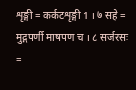शृङ्गी = कर्कटशृङ्गी 1 । ७ सहे = मुद्गपर्णी माषपण च । ८ सर्जरसः =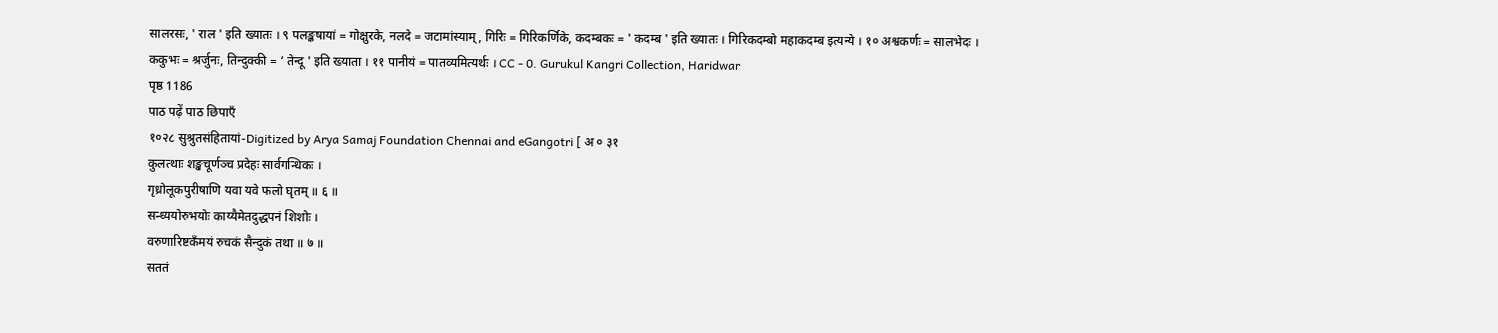सालरसः, ' राल ' इति ख्यातः । ९ पलङ्कषायां = गोक्षुरके, नलदे = जटामांस्याम्, गिरिः = गिरिकर्णिके, कदम्बकः = ' कदम्ब ' इति ख्यातः । गिरिकदम्बो महाकदम्ब इत्यन्ये । १० अश्वकर्णः = सालभेदः । ककुभः = श्रर्जुनः, तिन्दुक्की = ‘ तेन्दू ' इति ख्याता । ११ पानीयं = पातव्यमित्यर्थः । CC - 0. Gurukul Kangri Collection, Haridwar
पृष्ठ 1186
पाठ पढ़ें पाठ छिपाएँ
१०२८ सुश्रुतसंहितायां-Digitized by Arya Samaj Foundation Chennai and eGangotri [ अ ० ३१
कुलत्थाः शङ्खचूर्णञ्च प्रदेहः सार्वगन्धिकः ।
गृध्रोलूकपुरीषाणि यवा यवे फलो घृतम् ॥ ६ ॥
सन्ध्ययोरुभयोः काय्यैमेतदुद्धपनं शिशोः ।
वरुणारिष्टकँमयं रुचकं सैन्दुकं तथा ॥ ७ ॥
सततं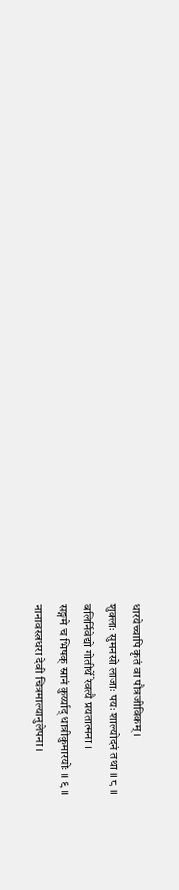धारयेच्चापि कृतं वा पौत्रजीविकम् ।
शुक्लाः सुमनसो लाजाः पयः शाल्योदनं तथा ॥ ८ ॥
बलिर्निवेद्यो गोतीर्थे रेवत्यै प्रयतात्मना ।
सङ्गमे च भिषक् स्नानं कुर्य्याद् धात्रीकुमारयोः ॥ ९ ॥
नानावस्त्रधरा देवी चित्रमाल्यानुलेपना ।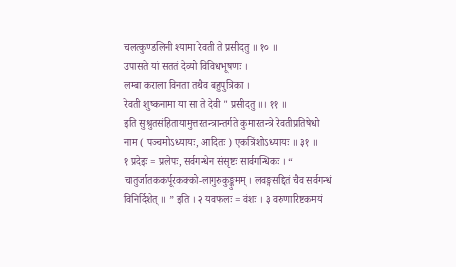चलत्कुण्डलिनी श्यामा रेवती ते प्रसीदतु ॥ १० ॥
उपासते यां सततं देव्यो विविधभूषणः ।
लम्बा कराला विनता तथैव बहुपुत्रिका ।
रेवती शुष्कनामा या सा ते देवी " प्रसीदतु ॥। ११ ॥
इति सुश्रुतसंहितायामुत्तरतन्त्रान्तर्गते कुमारतन्त्रे रेवतीप्रतिषेधो नाम ( पञ्चमोऽध्यायः, आदितः ) एकत्रिंशोऽध्यायः ॥ ३१ ॥
१ प्रदेइः = प्रलेपः, सर्वगन्धेन संसृष्टः सार्वगन्धिकः । “ चातुर्जातककर्पूरकक्को-लागुरुकुङ्कुमम् । लवङ्गसद्दितं चैव सर्वगन्धं विनिर्दिशेत् ॥ ” इति । २ यवफलः = वंशः । ३ वरुणारिष्टकमयं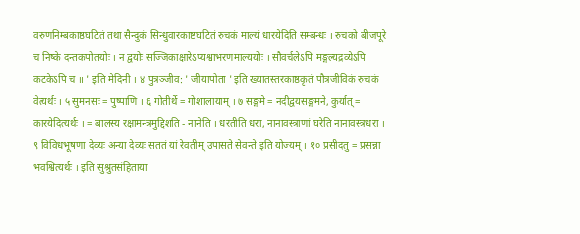वरुणनिम्बकाष्ठघटितं तथा सैन्दुकं सिन्धुवारकाष्टघटितं रुचकं माल्यं धारयेदिति सम्बन्धः । रुचको बीजपूरे च निष्के दन्तकपोतयोः । न द्वयोः सज्जिकाक्षारेऽप्यश्वाभरणमाल्ययोः । सौवर्चलेऽपि मङ्गल्यद्रव्येऽपि कटकेऽपि च ॥ ' इति मेदिनी । ४ पुत्रञ्जीव: ' जीयापोता ' इति ख्यातस्तरकाष्ठकृतं पौत्रजीविकं रुचकं वेत्यर्थः । ५ सुमनसः = पुष्पाणि । ६ गोतीर्थे = गोशालायाम् । ७ सङ्गमे = नदीद्वयसङ्गमने, कुर्यात् = कारयेदित्यर्थः । = बालस्य रक्षामन्त्रमुद्दिशति - नानेति । धरतीति धरा, नानावस्त्राणां घरेति नानावस्त्रधरा । ९ विविधभूषणा देव्यः अन्या देव्यः सततं यां रेवतीम् उपासते सेवन्ते इति योज्यम् । १० प्रसीदतु = प्रसन्ना भवश्वित्यर्थः । इति सुश्रुतसंहिताया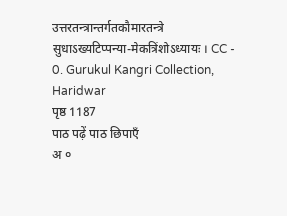उत्तरतन्त्रान्तर्गतकौमारतन्त्रे सुधाऽख्यटिप्पन्या-मेकत्रिंशोऽध्यायः । CC - 0. Gurukul Kangri Collection, Haridwar
पृष्ठ 1187
पाठ पढ़ें पाठ छिपाएँ
अ ०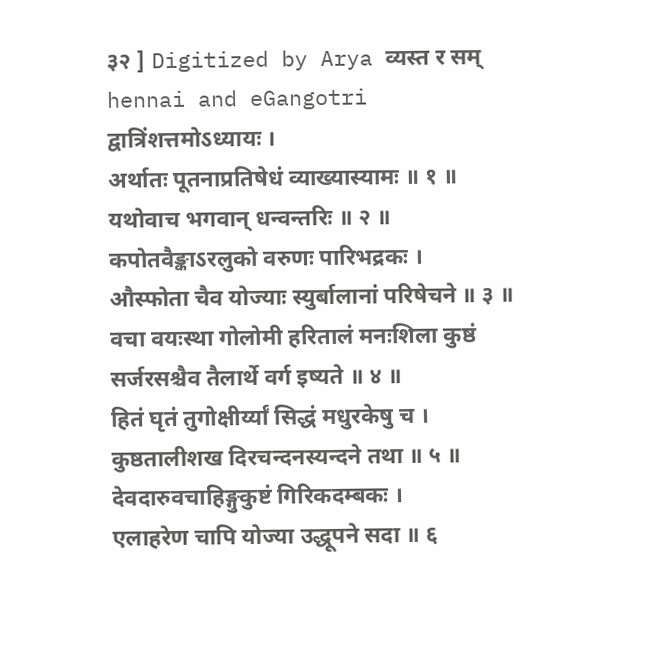३२ ] Digitized by Arya व्यस्त र सम् hennai and eGangotri
द्वात्रिंशत्तमोऽध्यायः ।
अर्थातः पूतनाप्रतिषेधं व्याख्यास्यामः ॥ १ ॥
यथोवाच भगवान् धन्वन्तरिः ॥ २ ॥
कपोतवैङ्काऽरलुको वरुणः पारिभद्रकः ।
औस्फोता चैव योज्याः स्युर्बालानां परिषेचने ॥ ३ ॥
वचा वयःस्था गोलोमी हरितालं मनःशिला कुष्ठं सर्जरसश्चैव तैलार्थे वर्ग इष्यते ॥ ४ ॥
हितं घृतं तुगोक्षीर्य्यां सिद्धं मधुरकेषु च ।
कुष्ठतालीशख दिरचन्दनस्यन्दने तथा ॥ ५ ॥
देवदारुवचाहिङ्गुकुष्टं गिरिकदम्बकः ।
एलाहरेण चापि योज्या उद्धूपने सदा ॥ ६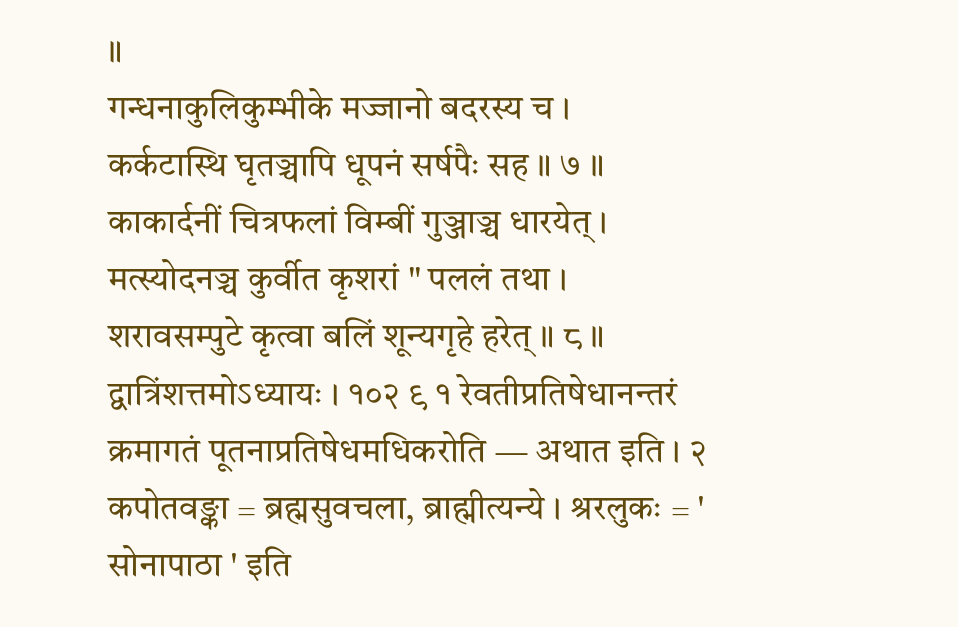॥
गन्धनाकुलिकुम्भीके मज्जानो बदरस्य च ।
कर्कटास्थि घृतञ्चापि धूपनं सर्षपैः सह ॥ ७ ॥
काकार्दनीं चित्रफलां विम्बीं गुञ्जाञ्च धारयेत् ।
मत्स्योदनञ्च कुर्वीत कृशरां " पललं तथा ।
शरावसम्पुटे कृत्वा बलिं शून्यगृहे हरेत् ॥ ८ ॥
द्वात्रिंशत्तमोऽध्यायः । १०२ ९ १ रेवतीप्रतिषेधानन्तरं क्रमागतं पूतनाप्रतिषेधमधिकरोति — अथात इति । २ कपोतवङ्का = ब्रह्मसुवचला, ब्राह्मीत्यन्ये । श्ररलुकः = ' सोनापाठा ' इति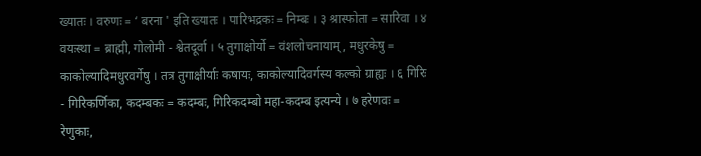ख्यातः । वरुणः = ‘ बरना ' इति ख्यातः । पारिभद्रकः = निम्बः । ३ श्रास्फोता = सारिवा । ४ वयःस्था = ब्राह्मी, गोलोमी - श्वेतदूर्वा । ५ तुगाक्षोर्यो = वंशलोचनायाम्, मधुरकेषु = काकोल्यादिमधुरवर्गेषु । तत्र तुगाक्षीर्याः कषायः, काकोल्यादिवर्गस्य कल्को ग्राह्यः । ६ गिरिः - गिरिकर्णिका, कदम्बकः = कदम्बः, गिरिकदम्बो महा-कदम्ब इत्यन्ये । ७ हरेणवः = रेणुकाः,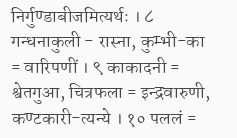निर्गुण्डाबीजमित्यर्थः । ८ गन्धनाकुली - रास्ना, कुम्भी-का = वारिपणीं । ९ काकादनी = श्वेतगुआ, चित्रफला = इन्द्रवारुणी, कण्टकारी-त्यन्ये । १० पललं =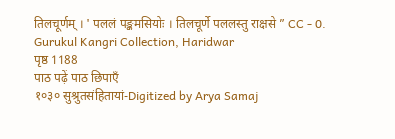तिलचूर्णम् । ' पललं पङ्कमसियोः । तिलचूर्णे पललस्तु राक्षसे ” CC - 0. Gurukul Kangri Collection, Haridwar
पृष्ठ 1188
पाठ पढ़ें पाठ छिपाएँ
१०३० सुश्रुतसंहितायां-Digitized by Arya Samaj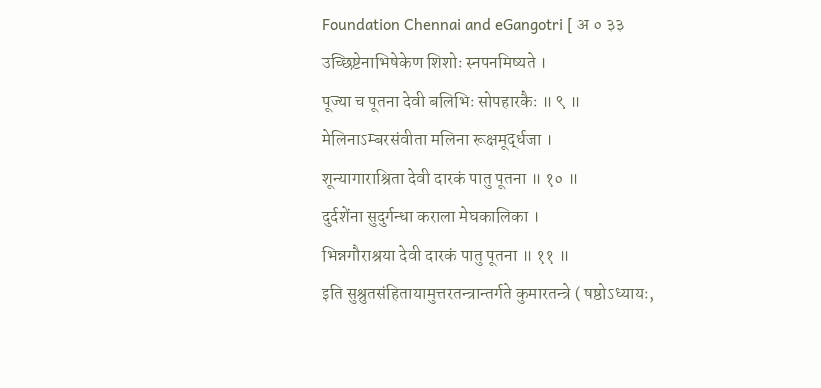Foundation Chennai and eGangotri [ अ ० ३३
उच्छिष्टेनाभिषेकेण शिशोः स्नपनमिष्यते ।
पूज्या च पूतना देवी बलिभिः सोपहारकैः ॥ ९ ॥
मेलिनाऽम्बरसंवीता मलिना रूक्षमूर्द्धजा ।
शून्यागाराश्रिता देवी दारकं पातु पूतना ॥ १० ॥
दुर्दशेंना सुदुर्गन्धा कराला मेघकालिका ।
भिन्नगौराश्रया देवी दारकं पातु पूतना ॥ ११ ॥
इति सुश्रुतसंहितायामुत्तरतन्त्रान्तर्गते कुमारतन्त्रे ( षष्ठोऽध्यायः,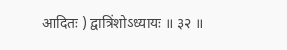आदितः ) द्वात्रिंशोऽध्यायः ॥ ३२ ॥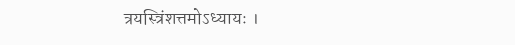त्रयस्त्रिंशत्तमोऽध्यायः ।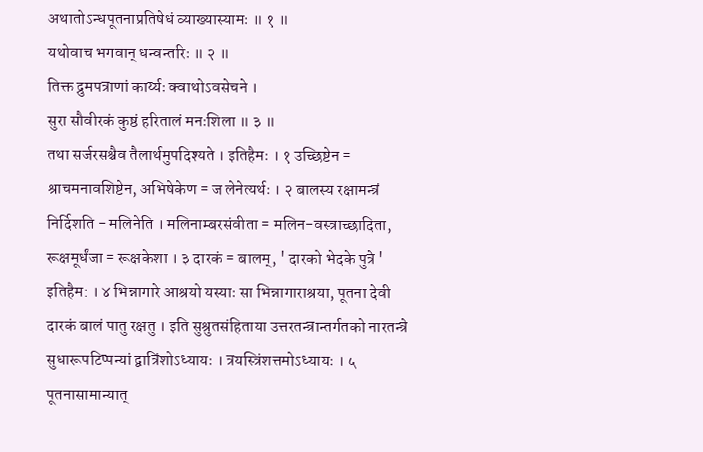अथातोऽन्धपूतनाप्रतिषेधं व्याख्यास्यामः ॥ १ ॥
यथोवाच भगवान् धन्वन्तरिः ॥ २ ॥
तिक्त द्रुमपत्राणां कार्य्यः क्वाथोऽवसेचने ।
सुरा सौवीरकं कुष्ठं हरितालं मनःशिला ॥ ३ ॥
तथा सर्जरसश्चैव तैलार्थमुपदिश्यते । इतिहैमः । १ उच्छिष्टेन = श्राचमनावशिष्टेन, अभिषेकेण = ज लेनेत्यर्थः । २ बालस्य रक्षामन्त्रं निर्दिशति - मलिनेति । मलिनाम्बरसंवीता = मलिन-वस्त्राच्छादिता, रूक्षमूर्धंजा = रूक्षकेशा । ३ दारकं = बालम्, ' दारको भेदके पुत्रे ' इतिहैम: । ४ भिन्नागारे आश्रयो यस्याः सा भिन्नागाराश्रया, पूतना देवी दारकं बालं पातु रक्षतु । इति सुश्रुतसंहिताया उत्तरतन्त्रान्तर्गतको नारतन्त्रे सुधारूपटिप्पन्यां द्वात्रिंशोऽध्यायः । त्रयस्त्रिंशत्तमोऽध्यायः । ५ पूतनासामान्यात्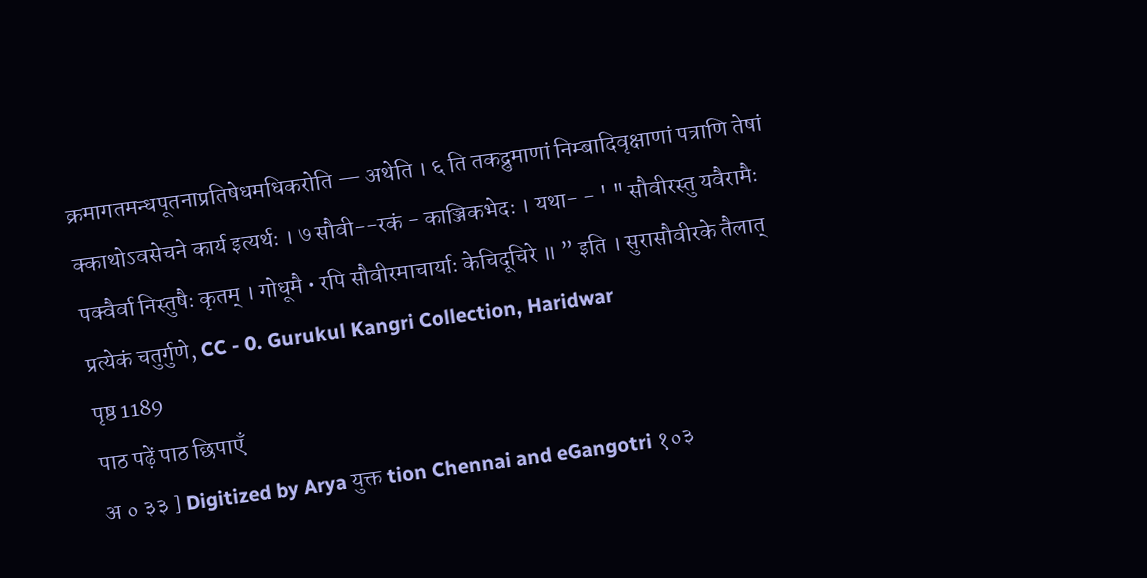क्रमागतमन्धपूतनाप्रतिषेधमधिकरोति — अथेति । ६ ति तकद्रुमाणां निम्बादिवृक्षाणां पत्राणि तेषां क्काथोऽवसेचने कार्य इत्यर्थः । ७ सौवी--रकं - काञ्जिकभेदः । यथा- - ' " सौवीरस्तु यवैरामैः पक्वैर्वा निस्तुषैः कृतम् । गोधूमै • रपि सौवीरमाचार्याः केचिदूचिरे ॥ ” इति । सुरासौवीरके तैलात् प्रत्येकं चतुर्गुणे, CC - 0. Gurukul Kangri Collection, Haridwar
पृष्ठ 1189
पाठ पढ़ें पाठ छिपाएँ
अ ० ३३ ] Digitized by Arya युक्त tion Chennai and eGangotri १०३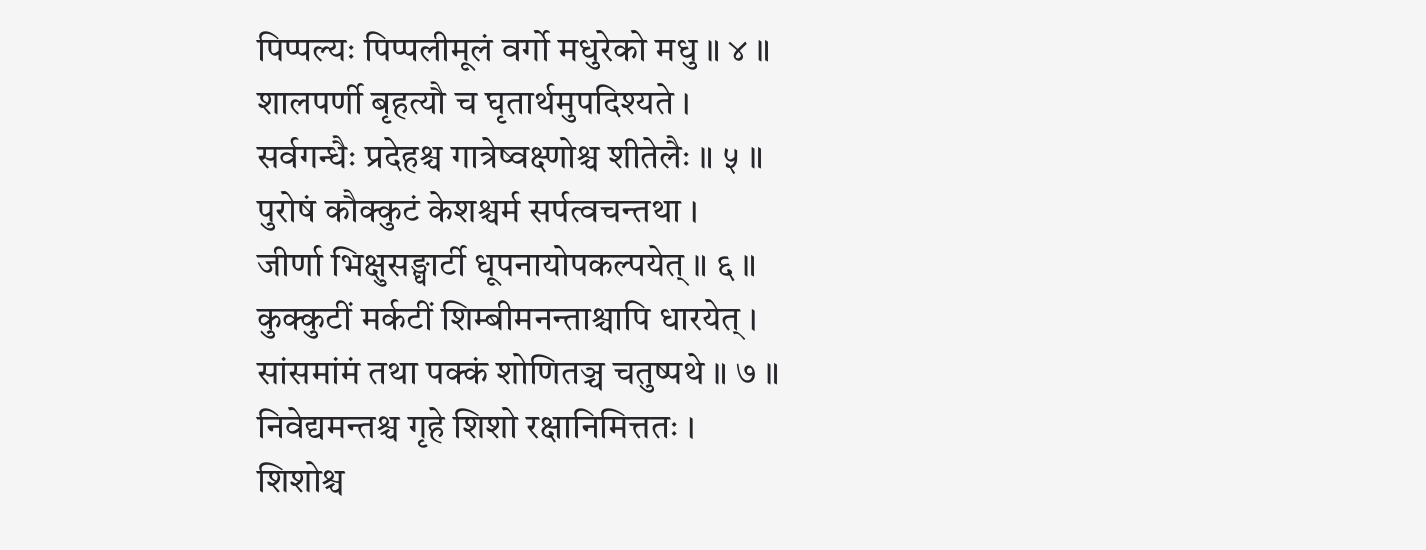पिप्पल्यः पिप्पलीमूलं वर्गो मधुरेको मधु ॥ ४ ॥
शालपर्णी बृहत्यौ च घृतार्थमुपदिश्यते ।
सर्वगन्धैः प्रदेहश्च गात्रेष्वक्ष्णोश्च शीतेलैः ॥ ५ ॥
पुरोषं कौक्कुटं केशश्चर्म सर्पत्वचन्तथा ।
जीर्णा भिक्षुसङ्घार्टी धूपनायोपकल्पयेत् ॥ ६ ॥
कुक्कुटीं मर्कटीं शिम्बीमनन्ताश्चापि धारयेत् ।
सांसमांमं तथा पक्कं शोणितञ्च चतुष्पथे ॥ ७ ॥
निवेद्यमन्तश्च गृहे शिशो रक्षानिमित्ततः ।
शिशोश्च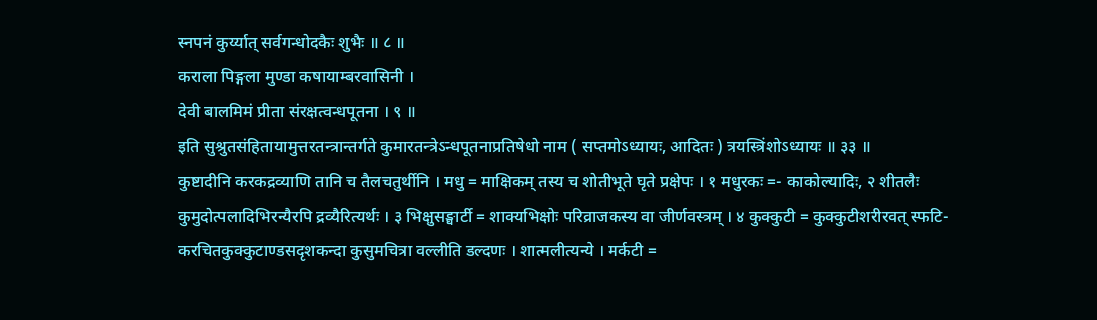स्नपनं कुर्य्यात् सर्वगन्धोदकैः शुभैः ॥ ८ ॥
कराला पिङ्गला मुण्डा कषायाम्बरवासिनी ।
देवी बालमिमं प्रीता संरक्षत्वन्धपूतना । ९ ॥
इति सुश्रुतसंहितायामुत्तरतन्त्रान्तर्गते कुमारतन्त्रेऽन्धपूतनाप्रतिषेधो नाम ( सप्तमोऽध्यायः, आदितः ) त्रयस्त्रिंशोऽध्यायः ॥ ३३ ॥
कुष्टादीनि करकद्रव्याणि तानि च तैलचतुर्थीनि । मधु = माक्षिकम् तस्य च शोतीभूते घृते प्रक्षेपः । १ मधुरकः =- काकोल्यादिः, २ शीतलैः कुमुदोत्पलादिभिरन्यैरपि द्रव्यैरित्यर्थः । ३ भिक्षुसङ्घार्टी = शाक्यभिक्षोः परिव्राजकस्य वा जीर्णवस्त्रम् । ४ कुक्कुटी = कुक्कुटीशरीरवत् स्फटि-करचितकुक्कुटाण्डसदृशकन्दा कुसुमचित्रा वल्लीति डल्दणः । शात्मलीत्यन्ये । मर्कटी =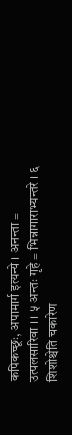कपिकच्छूः, अपामार्ग इत्यन्ये । अनन्ता = उत्पलसारिवा । । ५ अन्तः गृहे = भिन्नागाराभ्यन्तरे । ६ शिशोश्चेति चकारेण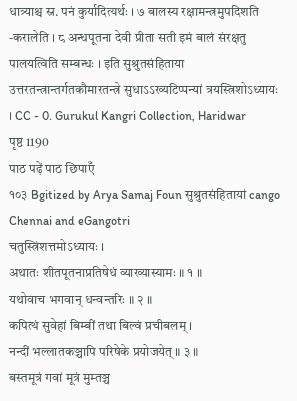धात्र्याश्च स्न. पनं कुर्यादित्यर्थः । ७ बालस्य रक्षामन्त्रमुपदिशति -करालेति । ८ अन्धपूतना देवी प्रीता सती इमं बालं संरक्षतु पालयत्विति सम्बन्धः । इति सुश्रुतसंहिताया उत्तरतन्त्रान्तर्गतकौमारतन्त्रे सुधाऽऽख्यटिप्पन्यां त्रयस्त्रिशोऽध्यायः । CC - 0. Gurukul Kangri Collection, Haridwar
पृष्ठ 1190
पाठ पढ़ें पाठ छिपाएँ
१०३ Bgitized by Arya Samaj Foun सुश्रुतसंहितायां cango Chennai and eGangotri
चतुस्त्रिंशत्तमोऽध्यायः ।
अथातः शीतपूतनाप्रतिषेधं व्याख्यास्यामः ॥ १ ॥
यथोवाच भगवान् धन्वन्तरिः ॥ २ ॥
कपित्थं सुवेहां बिम्बीं तथा बिल्वं प्रचीबलम् ।
नन्दीं भल्लातकञ्चापि परिषेके प्रयोजयेत् ॥ ३ ॥
बस्तमूत्रं गवां मूत्रं मुम्तञ्च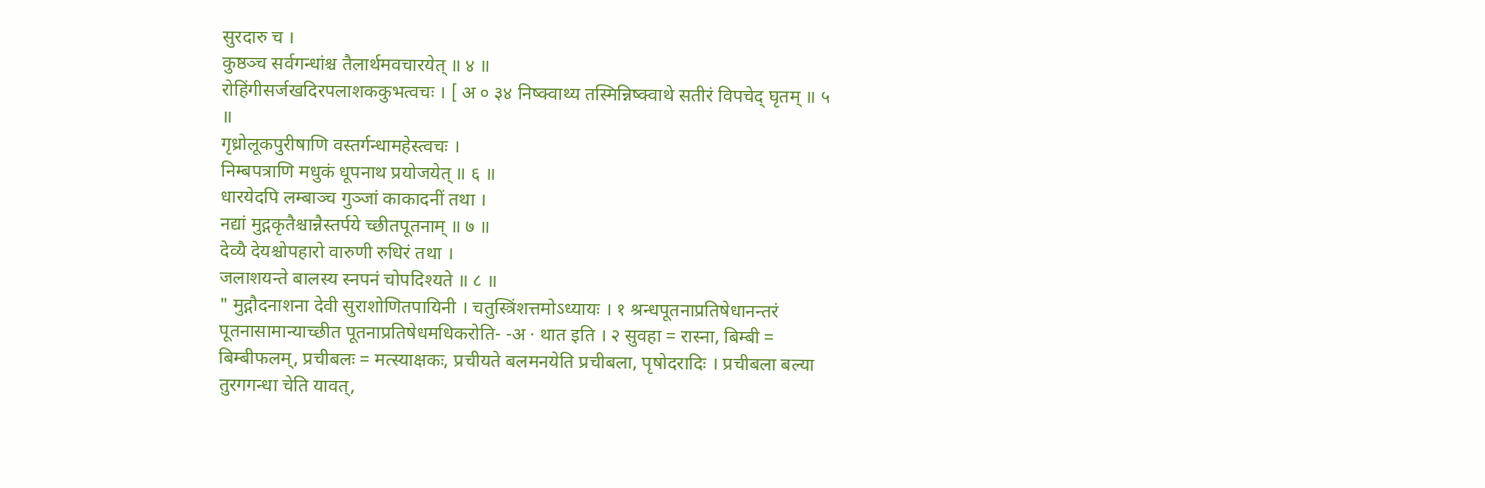सुरदारु च ।
कुष्ठञ्च सर्वगन्धांश्च तैलार्थमवचारयेत् ॥ ४ ॥
रोहिंगीसर्जखदिरपलाशककुभत्वचः । [ अ ० ३४ निष्क्वाथ्य तस्मिन्निष्क्वाथे सतीरं विपचेद् घृतम् ॥ ५ ॥
गृध्रोलूकपुरीषाणि वस्तर्गन्धामहेस्त्वचः ।
निम्बपत्राणि मधुकं धूपनाथ प्रयोजयेत् ॥ ६ ॥
धारयेदपि लम्बाञ्च गुञ्जां काकादनीं तथा ।
नद्यां मुद्गकृतैश्चान्नैस्तर्पये च्छीतपूतनाम् ॥ ७ ॥
देव्यै देयश्चोपहारो वारुणी रुधिरं तथा ।
जलाशयन्ते बालस्य स्नपनं चोपदिश्यते ॥ ८ ॥
" मुद्गौदनाशना देवी सुराशोणितपायिनी । चतुस्त्रिंशत्तमोऽध्यायः । १ श्रन्धपूतनाप्रतिषेधानन्तरं पूतनासामान्याच्छीत पूतनाप्रतिषेधमधिकरोति- -अ · थात इति । २ सुवहा = रास्ना, बिम्बी = बिम्बीफलम्, प्रचीबलः = मत्स्याक्षकः, प्रचीयते बलमनयेति प्रचीबला, पृषोदरादिः । प्रचीबला बल्या तुरगगन्धा चेति यावत्,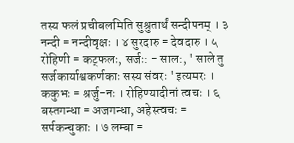तस्य फलं प्रचीबलमिति सुश्रुतार्थं सन्दीपनम् । ३ नन्दी = नन्दीवृक्षः । ४ सुरदारु = देवदारु । ५ रोहिणी = कट्फलः, सर्जः: - साल:, ' साले तु सर्जकार्याश्वकर्णकाः सस्य संवरः ' इत्यमरः । ककुभः = श्रर्जु-नः । रोहिण्यादीनां त्वचः । ६ बस्तगन्धा = अजगन्धा, अहेस्त्वचः = सर्पकन्चुकाः । ७ लम्बा =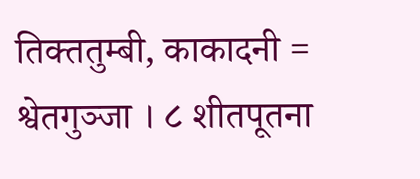तिक्ततुम्बी, काकादनी = श्वेतगुञ्जा । ८ शीतपूतना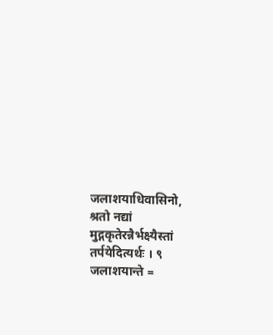जलाशयाधिवासिनो, श्रतो नद्यां मुद्गकृतेरन्नैर्भक्ष्यैस्तां तर्पयेदित्यर्थः । ९ जलाशयान्ते =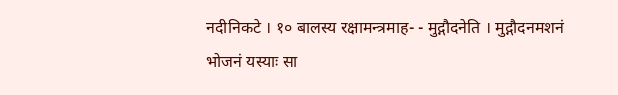नदीनिकटे । १० बालस्य रक्षामन्त्रमाह- - मुद्गौदनेति । मुद्गौदनमशनं भोजनं यस्याः सा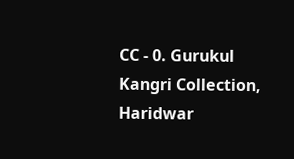CC - 0. Gurukul Kangri Collection, Haridwar